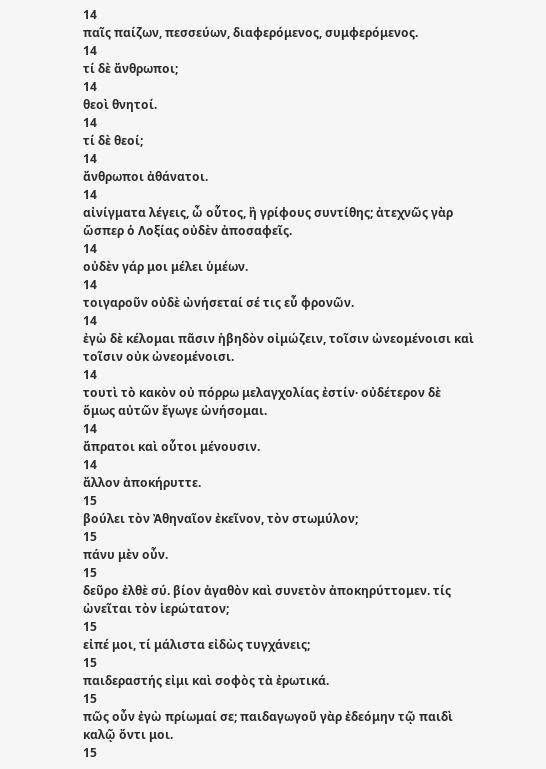14
παῖς παίζων, πεσσεύων, διαφερόμενος, συμφερόμενος.
14
τί δὲ ἄνθρωποι;
14
θεοὶ θνητοί.
14
τί δὲ θεοί;
14
ἄνθρωποι ἀθάνατοι.
14
αἰνίγματα λέγεις, ὦ οὗτος, ἢ γρίφους συντίθης; ἀτεχνῶς γὰρ ὥσπερ ὁ Λοξίας οὐδὲν ἀποσαφεῖς.
14
οὐδὲν γάρ μοι μέλει ὑμέων.
14
τοιγαροῦν οὐδὲ ὠνήσεταί σέ τις εὖ φρονῶν.
14
ἐγὼ δὲ κέλομαι πᾶσιν ἡβηδὸν οἰμώζειν, τοῖσιν ὠνεομένοισι καὶ τοῖσιν οὐκ ὠνεομένοισι.
14
τουτὶ τὸ κακὸν οὐ πόρρω μελαγχολίας ἐστίν· οὐδέτερον δὲ ὅμως αὐτῶν ἔγωγε ὠνήσομαι.
14
ἄπρατοι καὶ οὗτοι μένουσιν.
14
ἄλλον ἀποκήρυττε.
15
βούλει τὸν Ἀθηναῖον ἐκεῖνον, τὸν στωμύλον;
15
πάνυ μὲν οὖν.
15
δεῦρο ἐλθὲ σύ. βίον ἀγαθὸν καὶ συνετὸν ἀποκηρύττομεν. τίς ὠνεῖται τὸν ἱερώτατον;
15
εἰπέ μοι, τί μάλιστα εἰδὼς τυγχάνεις;
15
παιδεραστής εἰμι καὶ σοφὸς τὰ ἐρωτικά.
15
πῶς οὖν ἐγὼ πρίωμαί σε; παιδαγωγοῦ γὰρ ἐδεόμην τῷ παιδὶ καλῷ ὄντι μοι.
15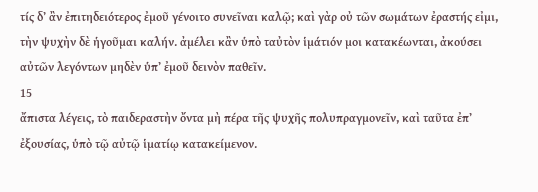τίς δʼ ἂν ἐπιτηδειότερος ἐμοῦ γένοιτο συνεῖναι καλῷ; καὶ γὰρ οὐ τῶν σωμάτων ἐραστής εἰμι, τὴν ψυχὴν δὲ ἡγοῦμαι καλήν. ἀμέλει κἂν ὑπὸ ταὐτὸν ἱμάτιόν μοι κατακέωνται, ἀκούσει αὐτῶν λεγόντων μηδὲν ὑπʼ ἐμοῦ δεινὸν παθεῖν.
15
ἄπιστα λέγεις, τὸ παιδεραστὴν ὄντα μὴ πέρα τῆς ψυχῆς πολυπραγμονεῖν, καὶ ταῦτα ἐπʼ ἐξουσίας, ὑπὸ τῷ αὐτῷ ἱματίῳ κατακείμενον.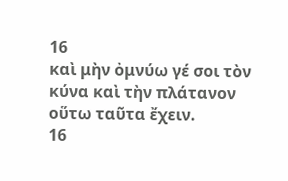16
καὶ μὴν ὀμνύω γέ σοι τὸν κύνα καὶ τὴν πλάτανον οὕτω ταῦτα ἔχειν.
16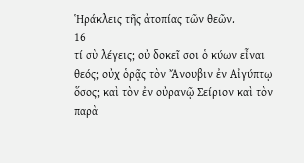Ἡράκλεις τῆς ἀτοπίας τῶν θεῶν.
16
τί σὺ λέγεις; οὐ δοκεῖ σοι ὁ κύων εἶναι θεός; οὐχ ὁρᾷς τὸν Ἄνουβιν ἐν Αἰγύπτῳ ὅσος; καὶ τὸν ἐν οὐρανῷ Σείριον καὶ τὸν παρὰ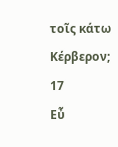τοῖς κάτω Κέρβερον;
17
Εὖ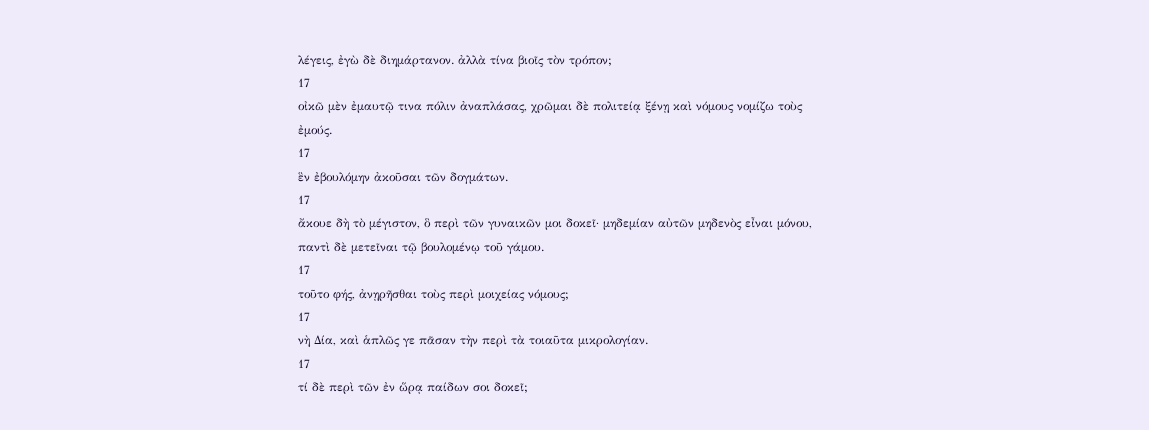λέγεις, ἐγὼ δὲ διημάρτανον. ἀλλὰ τίνα βιοῖς τὸν τρόπον;
17
οἰκῶ μὲν ἐμαυτῷ τινα πόλιν ἀναπλάσας, χρῶμαι δὲ πολιτείᾳ ξένῃ καὶ νόμους νομίζω τοὺς ἐμούς.
17
ἓν ἐβουλόμην ἀκοῦσαι τῶν δογμάτων.
17
ἄκουε δὴ τὸ μέγιστον, ὃ περὶ τῶν γυναικῶν μοι δοκεῖ· μηδεμίαν αὐτῶν μηδενὸς εἶναι μόνου, παντὶ δὲ μετεῖναι τῷ βουλομένῳ τοῦ γάμου.
17
τοῦτο φής, ἀνῃρῆσθαι τοὺς περὶ μοιχείας νόμους;
17
νὴ Δία, καὶ ἁπλῶς γε πᾶσαν τὴν περὶ τὰ τοιαῦτα μικρολογίαν.
17
τί δὲ περὶ τῶν ἐν ὥρᾳ παίδων σοι δοκεῖ;